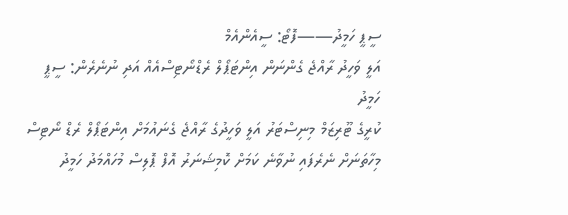ސީޕީ ހަމީދު——ފޮޓޯ: ސީއެންއެމް
އަލީ ވަހީދު ރާއްޖެ ގެންނަން އިންޓަޕޯލް ރެޑްނޯޓިސްއެއް އަދި ނުނެރެން: ސީޕީ ހަމީދު
ކުރީގެ ޓޫރިޒަމް މިނިސްޓަރު އަލީ ވަހީދުގެ ރާއްޖެ ގެނައުމަށް އިންޓަޕޯލް ރެޑް ނޯޓިސް މިހާތަނަށް ނެރެފައި ނުވާނެ ކަމަށް ކޮމިޝަނަރު އޮފް ޕޮލިސް މުހައްމަދު ހަމީދު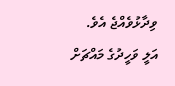ވިދާޅުވެއްޖެ އެވެ.
އަލީ ވަހީދުގެ މައްޗަށް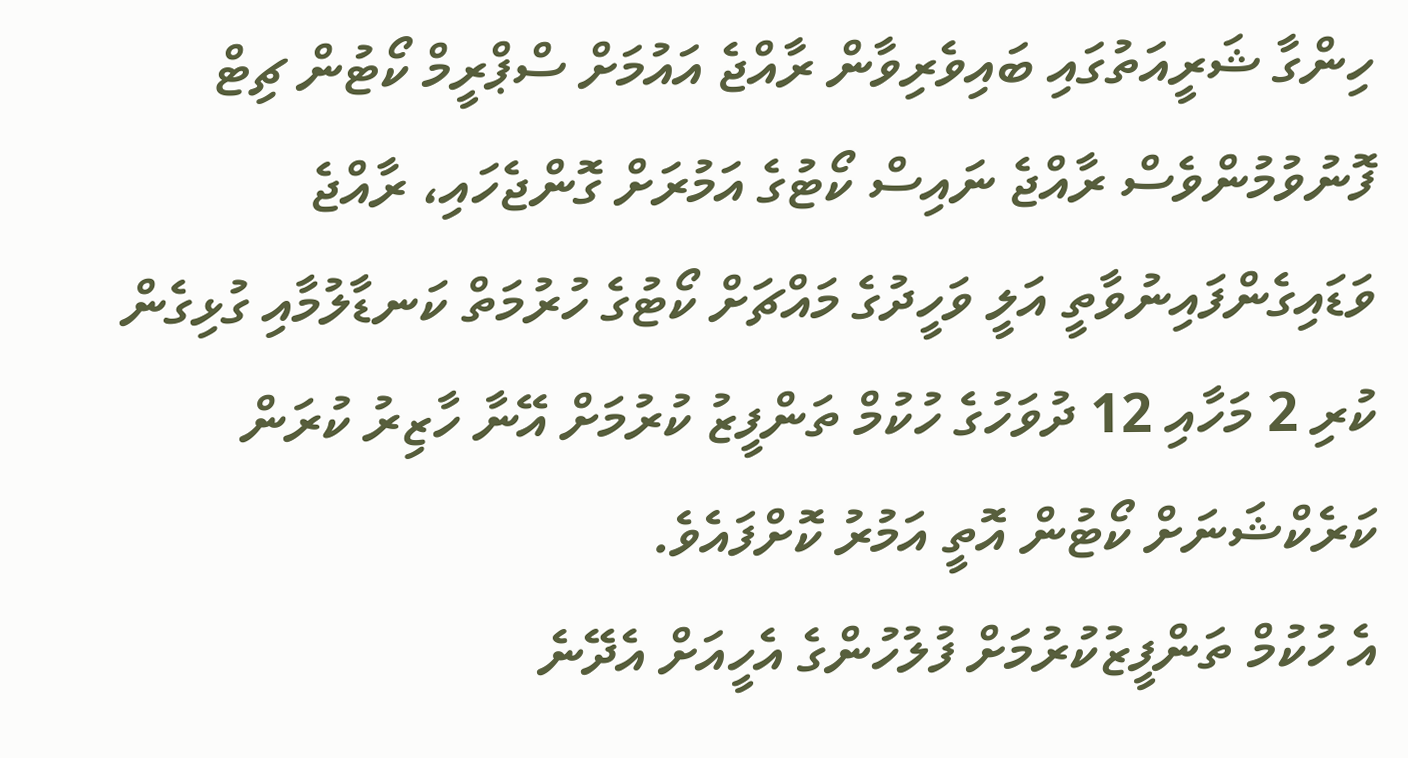ހިންގާ ޝަރީއަތުގައި ބައިވެރިވާން ރާއްޖެ އައުމަށް ސްޕްރީމް ކޯޓުން ޗިޓް ފޮނުވުމުންވެސް ރާއްޖެ ނައިސް ކޯޓުގެ އަމުރަށް ގޮންޖެހައި، ރާއްޖެ ވަޑައިގެންފައިނުވާތީ އަލީ ވަހީދުގެ މައްޗަށް ކޯޓުގެ ހުރުމަތް ކަނޑާލުމާއި ގުޅިގެން ކުރި 2 މަހާއި 12 ދުވަހުގެ ހުކުމް ތަންފީޒު ކުރުމަށް އޭނާ ހާޒިރު ކުރަން ކަރެކްޝަނަށް ކޯޓުން އޮތީ އަމުރު ކޮށްފައެވެ.
އެ ހުކުމް ތަންފީޒުކުރުމަށް ފުލުހުންގެ އެހީއަށް އެދޭނެ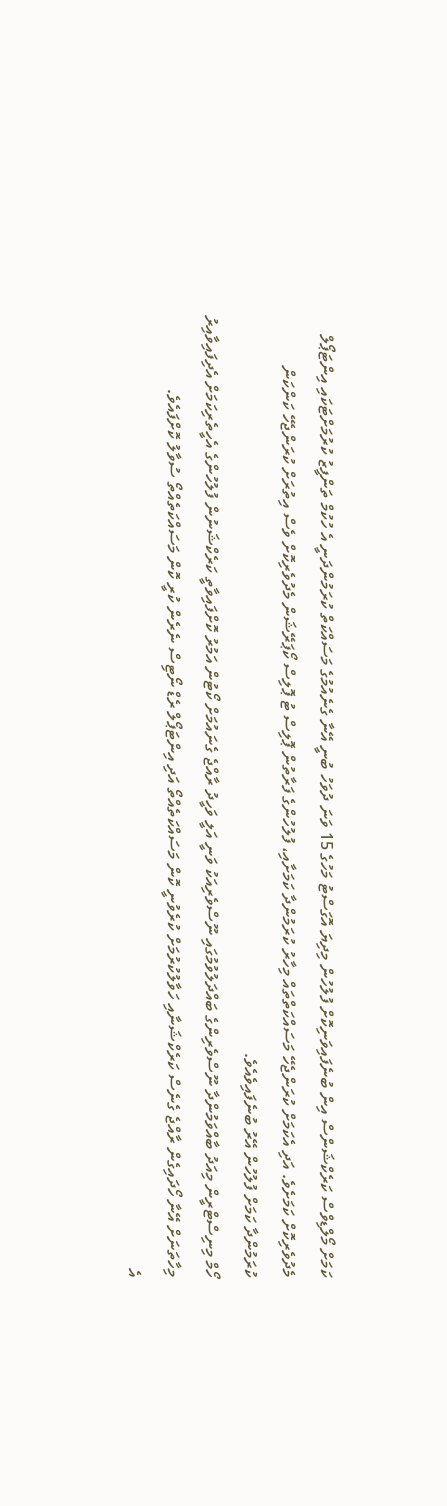ކަމަށް މޯލްޑިވްސް ކަރެކްޝަންސް އިން ބުނެފައިވަނިކޮށް ފުލުހުން މިދިޔަ އޮގަސްޓު މަހުގެ 15 ވަނަ ދުވަހު ބުނީ އޭނާ ގެނެއުމުގެ މަސައްކަތް ކުރަމުންދަނީ އެ ހުކުމް ތަންފީޒު ކުރުމަށްޓަކައި އިންޓަޕޯލް މެދުވެރިކޮށް ކަމަށެވެ. އަދި އެކަމަށް ކުރަންޖެހޭ މަސައްކަތްތައް މިހާރު ކުރަމުންދާ ކަމަށާއި، ފުލުހުންގެ ފަރާތުން ޕޮލިސް ޓު ޕޮލިސް ކޯޕަރޭޝަން މެދުވެރިކޮށް ވެސް އިތުރަށް ކުރަންޖެހޭ ކަންކަން ކުރަމުންދާ ކަމަށް ފުލުހުން އޭރު ބުނެފައިވެއެވެ.
ހޯމް މިނިސްޓްރީން މިއަދު ބާއްވަމުންދާ ނޫސްވެރިންގެ ބައްދަލުވުމުގައި ނޫސްވެރިއަކު ވަނީ އަލީ ވަހީދު ރާއްޖެ ގެނައުމަށް ކޯޓުން އަމުރު ކޮށްފައިވާތީ ކަރެކްޝަނުން ފުލުހުންގެ އެހީތެރިކަމަށް އެދިފައިވާއިރު މިހާތަނަށް އޭނާ ހޯދައިގެން ރާއްޖެ ގެނެސް ކަރެކްޝަނާއި ހަވާލުކުރުމަށް ކުރެވުނީ ކޮން މަސައްކަތެއްތޯ އަދި އިންޓަޕޯލް ރެޑް ނޯޓިސް ނެރެން ކުރީ ކޮން މަސައްކަތެއްތޯ ސުވާލު ކޮށްފައެވެ.
އެ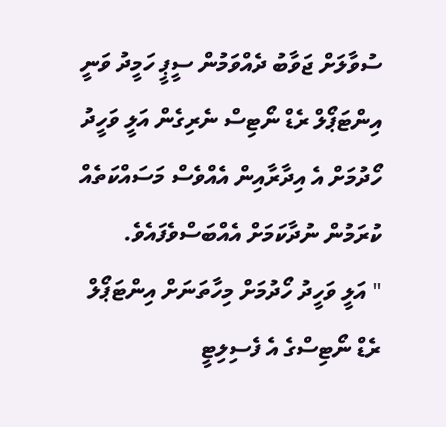ސުވާލަށް ޖަވާބު ދެއްވަމުން ސީޕީ ހަމީދު ވަނީ އިންޓަޕޯލް ރެޑް ނޯޓިސް ނެރިގެން އަލީ ވަހީދު ހޯދުމަށް އެ އިދާރާއިން އެއްވެސް މަސައްކަތެއް ކުރަމުން ނުދާކަމަށް އެއްބަސްވެފައެވެ.
" އަލީ ވަހީދު ހޯދުމަށް މިހާތަނަށް އިންޓަޕޯލް ރެޑް ނޯޓިސްގެ އެ ފެސިލިޓީ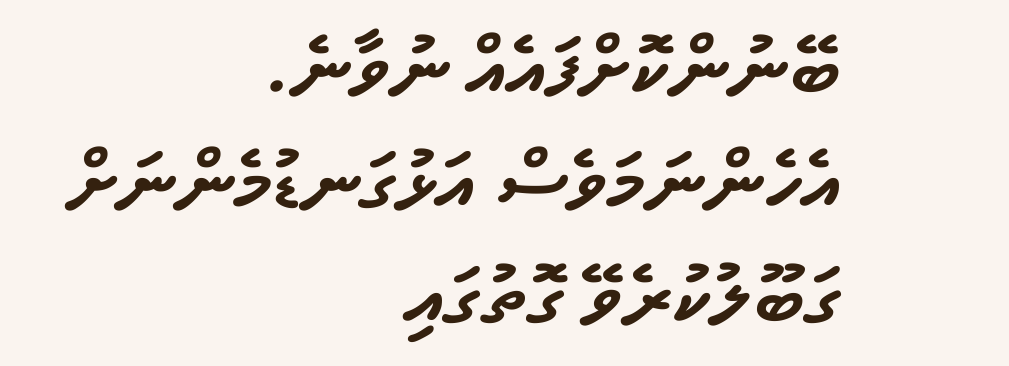ބޭނުންކޮށްފައެއް ނުވާނެ. އެހެންނަމަވެސް އަޅުގަނޑުމެންނަށް ގަބޫލުކުރެވޭ ގޮތުގައި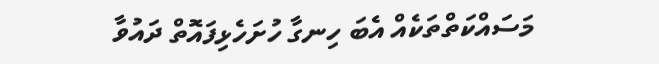މަސައްކަތްތަކެއް އެބަ ހިނގާ ހުށަހެޅިފައޮތް ދައުވާ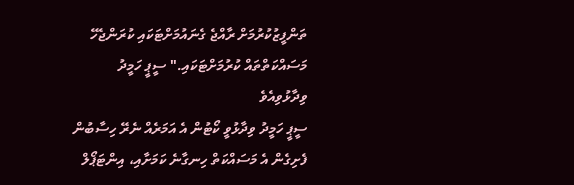ތަންފީޒުކުރުމަށް ރާއްޖެ ގެނައުމަށްޓަކައި ކުރަންޖެހޭ މަސައްކަތްތައް ކުރުމަށްޓަކައި." ސީޕީ ހަމީދު ވިދާޅުވިއެވެ
ސީޕީ ހަމީދު ވިދާޅުވީ ކޯޓުން އެ އަމަރެއް ނެރޭ ހިސާބުން ފެށިގެން އެ މަސައްކަތް ހިނގާނެ ކަމަށާއި، އިންޓަޕޯލް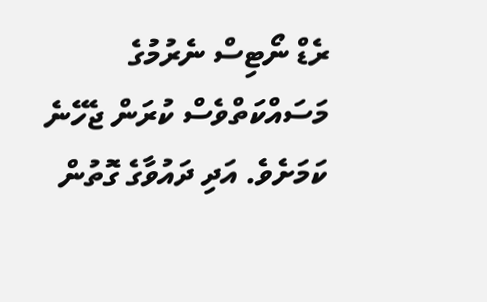ރެޑް ނޯޓިސް ނެރުމުގެ މަސައްކަތްވެސް ކުރަން ޖެހޭނެ ކަމަށެވެ. އަދި ދައުވާގެ ގޮތުން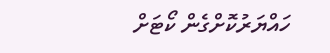ހައްޔަރުކޮށްގެން ކޯޓަށް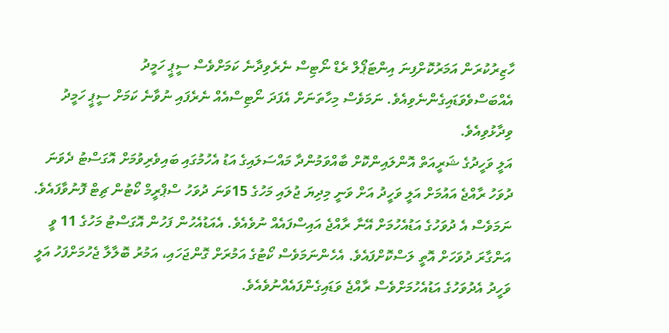ހާޒިރުކުރަން އަމަރުކޮށްފިނަ އިންޓަޕޯލް ރެޑް ނޯޓިސް ނެރެވިދާނެ ކަމަށްވެސް ސީޕީ ހަމީދު އެއްބަސްވެވަޑައިގެންނެވިއެވެ. ނަމަވެސް މިހާތަނަށް އެފަދަ ނޯޓިސްއެއް ނެރެފައި ނުވާނެ ކަމަށް ސީޕީ ހަމީދު ވިދާޅުވިއެވެ.
އަލީ ވަހީދުގެ ޝަރީއަތް އޮންލައިންކޮށް ބާއްވަމުންދާ މައްސަލައިގެ އަޑު އެހުމުގައި ބައިވެރިވުމަށް އޮގަސްޓު ދެވަނަ ދުވަހު ރާއްޖެ އައުމަށް އަލީ ވަހީދު އަށް ވަނީ މިދިޔަ ޖުލައި މަހުގެ 15ވަނަ ދުވަހު ސްޕްރީމް ކޯޓުން ޗިޓް ފޮނުވާފައެވެ.
ނަމަވެސް އެ ދުވަހުގެ އަޑުއެހުމަށް އޭނާ ރާއްޖެ އައިސްފައެއް ނުވެއެވެ. އެއަޑުއެހުން ފަހުން އޮގަސްޓު މަހުގެ 11 ވީ އަންގާރަ ދުވަހަށް އޮތީ ލަސްކޮށްފައެވެ. އެހެންނަމަވެސް ކޯޓުގެ އަމުރަށް ގޮންޖަހައި، އަމުރު ބޮލާލާ ޖެހުމަށްފަހު އަލީ ވަހީދު އެދުވަހުގެ އަޑުއެހުމަށްވެސް ރާއްޖެ ވަޑައިގެންފައެއްނުވެއެވެ.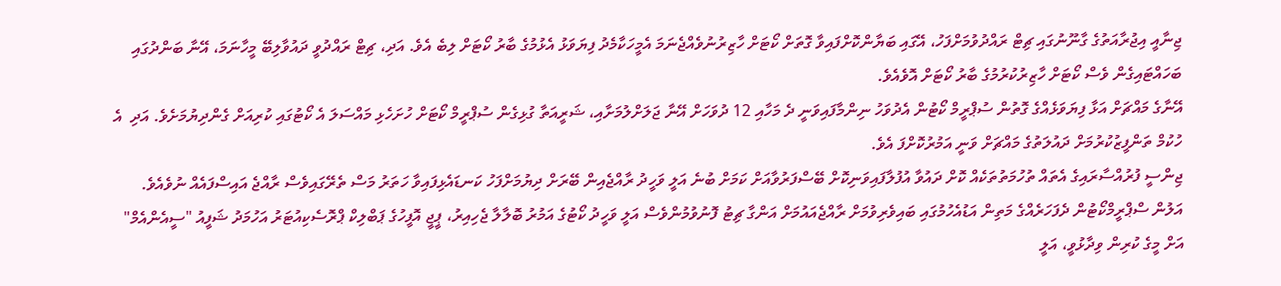ޖިނާއީ އިޖުރާއަތުގެ ގާނޫނުގައި ޗިޓް ރައްދުވުމަށްފަހު، އޭގައި ބަޔާންކޮށްފައިވާ ގޮތަށް ކޯޓަށް ހާޒިރުނުވެއްޖެނަމަ އެމީހަކާމެދު ފިޔަވަޅު އެޅުމުގެ ބާރު ކޯޓަށް ލިބެ އެވެ. އަދި، ޗިޓް ރައްދުވީ ދައުވާލިބޭ މީހާނަމަ، އޭނާ ބަންދުގައި ބަހައްޓައިގެން ވެސް ކޯޓަށް ހާޒިރުކުރުމުގެ ބާރު ކޯޓަށް އޮވެއެވެ.
އޭނާގެ މައްޗަށް އަޅާ ފިޔަވަޅެއްގެ ގޮތުން ސުޕްރީމް ކޯޓުން އެދުވަހު ނިންމާފައިވަނީ ދެ މަހާއި 12 ދުވަހަށް އޭނާ ޖަލަށްލުމަށާއި، ޝަރީއަތާ ގުޅިގެން ސުޕްރީމް ކޯޓަށް ހުށަހެޅި މައްސަލަ އެ ކޯޓުގައި ކުރިއަށް ގެންދިޔުމަށެވެ. އަދި  އެ ހުކުމް ތަންފީޒުކުރުމަށް ދައުލަތުގެ މައްޗަށް ވަނީ އަމުރުކޮށްފަ އެވެ.
ޖިންސީ ފުރުއްސާރައިގެ އެތައް ތުހުމަތުތަކެއް ކޮށް ދައުވާ އުފުލާފައިވަނިކޮށް ބޭސްފަރުވާއަށް ކަމަށް ބުނެ އަލީ ވަހީދު ރާއްޖެއިން ބޭރަށް ދިޔުމަށްފަހު ކަނޑައެޅިފައިވާ ހަތަރު މަސް ތެރޭގައިވެސް ރާއްޖެ އައިސްފައެއް ނުވެއެވެ.
އަލުން ސްޕްރީމްކޯޓުން ދެފަހަރެއްގެ މަތިން އަޑުއެހުމުގައި ބައިވެރިވުމަށް ރާއްޖެއައުމަށް އަންގާ ޗިޓު ފޮނުވުމުންވެސް އަލީ ވަހީދު ކޯޓުގެ އަމުރު ބޮލާލާ ޖެހިއިރު، ޕީޖީ އޮފީހުގެ ޕަބްލިކް ޕްރޮސެކިއުޓަރު އަހުމަދު ޝަފީއު "ސީއެންއެމް" އަށް މީގެ ކުރިން ވިދާޅުވީ، އަލީ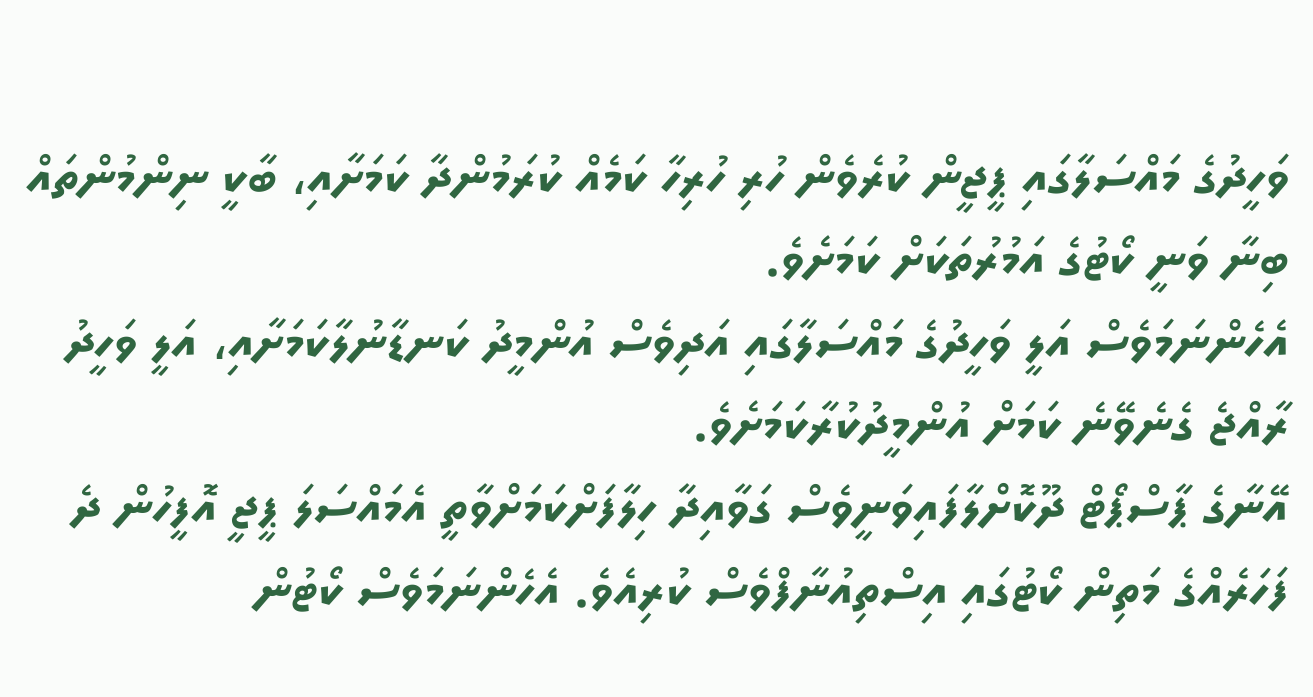ވަހީދުގެ މައްސަލާގައި ޕީޖީން ކުރެވެން ހުރި ހުރިހާ ކަމެއް ކުރަމުންދާ ކަމަށާއި، ބާކީ ނިންމުންތައް ބިނާ ވަނީ ކޯޓުގެ އަމުރުތަކަށް ކަމަށެވެ.
އެހެންނަމަވެސް އަލީ ވަހީދުގެ މައްސަލާގައި އަދިވެސް އުންމީދު ކަނޑާނުލާކަމަށާއި، އަލީ ވަހީދު ރާއްޖެ ގެނެވޭނެ ކަމަށް އުންމީދުކުރާކަމަށެވެ.
އޭނާގެ ޕާސްޕޯޓް ދޫކޮށްލާފައިވަނީވެސް ގަވާއިދާ ހިލާފަށްކަމަށްވާތީ އެމައްސަލަ ޕީޖީ އޮފީހުން ދެ ފަހަރެއްގެ މަތިން ކޯޓުގައި އިސްތިއުނާފްވެސް ކުރިއެވެ. އެހެންނަމަވެސް ކޯޓުން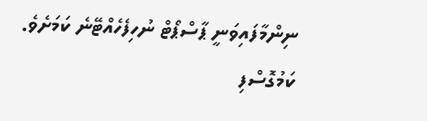ނިންމާފައިވަނީ ޕާސްޕޯޓް ނުހިފެހެއްޓޭނެ ކަމަށެވެ.
ކަމުގޮސްފި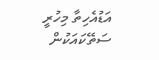އަޑުއެހިތާ މިހުރީ
ސަތޭކައަކުން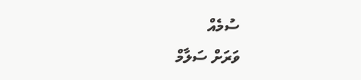ސުމެއް
ވަރަށް ސަލާމް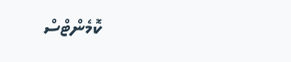ކޮމެންޓްސް